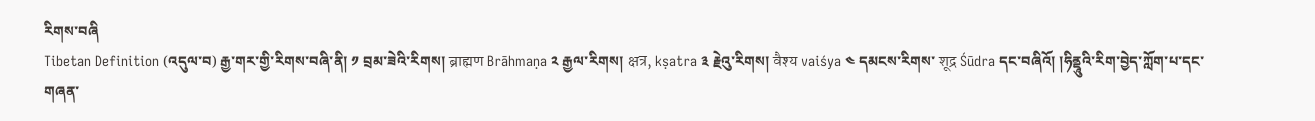རིགས་བཞི
Tibetan Definition (འདུལ་བ) རྒྱ་གར་གྱི་རིགས་བཞི་ནི། ༡ བྲམ་ཟེའི་རིགས། ब्राह्मण Brāhmaṇa ༢ རྒྱལ་རིགས། क्षत्र, kṣatra ༣ རྗེའུ་རིགས། वैश्य vaiśya ༤ དམངས་རིགས་ शूद्र Śūdra དང་བཞིའོ། །ཧིནྡཱུའི་རིག་བྱེད་ཀློག་པ་དང་གཞན་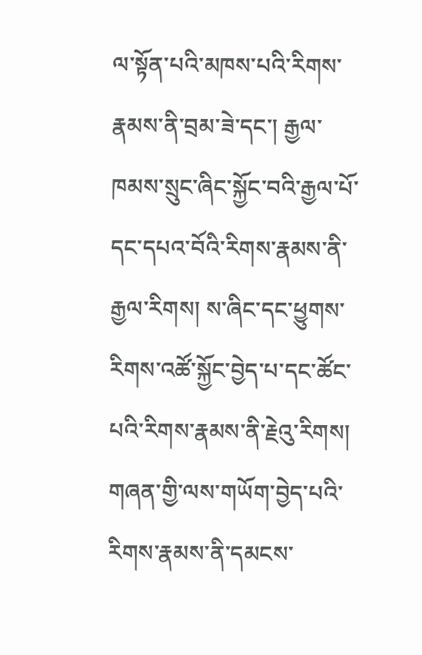ལ་སྟོན་པའི་མཁས་པའི་རིགས་རྣམས་ནི་བྲམ་ཟེ་དང་། རྒྱལ་ཁམས་སྲུང་ཞིང་སྐྱོང་བའི་རྒྱལ་པོ་དང་དཔའ་བོའི་རིགས་རྣམས་ནི་རྒྱལ་རིགས། ས་ཞིང་དང་ཕྱུགས་རིགས་འཚོ་སྐྱོང་བྱེད་པ་དང་ཚོང་པའི་རིགས་རྣམས་ནི་རྗེའུ་རིགས། གཞན་གྱི་ལས་གཡོག་བྱེད་པའི་རིགས་རྣམས་ནི་དམངས་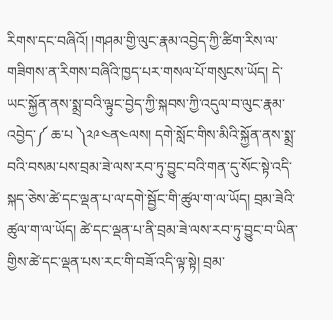རིགས་དང་བཞིའོ། །གཤམ་གྱི་ལུང་རྣམ་འབྱེད་ཀྱི་ཚིག་རིས་ལ་གཟིགས་ན་རིགས་བཞིའི་ཁྱད་པར་གསལ་པོ་གསུངས་ཡོད། དེ་ཡང་སྐྱོན་ནས་སྨྲ་བའི་ལྟུང་བྱེད་ཀྱི་སྐབས་ཀྱི་འདུལ་བ་ལུང་རྣམ་འབྱེད་༼ ཆ་པ ༽༢༩༤ན༤ལས། དགེ་སློང་གིས་མིའི་སྐྱོན་ནས་སྨྲ་བའི་བསམ་པས་བྲམ་ཟེ་ལས་རབ་ཏུ་བྱུང་བའི་གན་དུ་སོང་སྟེ་འདི་སྐད་ཅེས་ཚེ་དང་ལྡན་པ་ལ་དགེ་སྦྱོང་གི་ཚུལ་ག་ལ་ཡོད། བྲམ་ཟེའི་ཚུལ་ག་ལ་ཡོད། ཚེ་དང་ལྡན་པ་ནི་བྲམ་ཟེ་ལས་རབ་ཏུ་བྱུང་བ་ཡིན་གྱིས་ཚེ་དང་ལྡན་པས་རང་གི་བཟོ་འདི་ལྟ་སྟེ། བྲམ་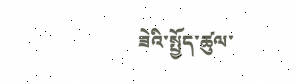ཟེའི་སྤྱོད་ཚུལ་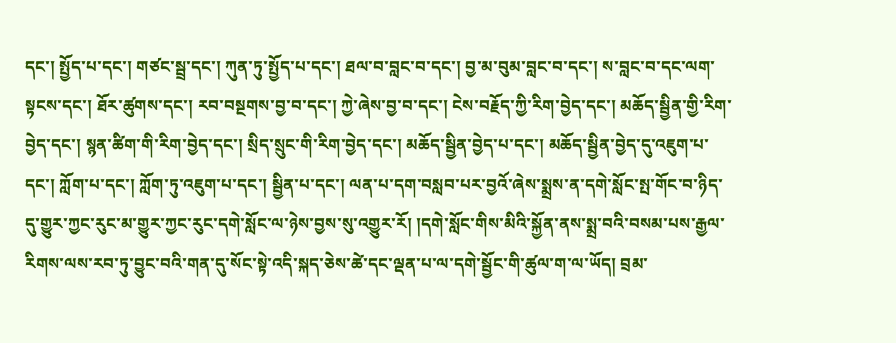དང་། སྤྱོད་པ་དང་། གཙང་སྦྲ་དང་། ཀུན་ཏུ་སྤྱོད་པ་དང་། ཐལ་བ་བླང་བ་དང་། བྱ་མ་བུམ་བླང་བ་དང་། ས་བླང་བ་དང་ལག་སྟངས་དང་། ཐོར་ཚུགས་དང་། རབ་བསྔགས་བྱ་བ་དང་། ཀྱེ་ཞེས་བྱ་བ་དང་། ངེས་བརྗོད་ཀྱི་རིག་བྱེད་དང་། མཆོད་སྦྱིན་གྱི་རིག་བྱེད་དང་། སྙན་ཚིག་གི་རིག་བྱེད་དང་། སྲིད་སྲུང་གི་རིག་བྱེད་དང་། མཆོད་སྦྱིན་བྱེད་པ་དང་། མཆོད་སྦྱིན་བྱེད་དུ་འཇུག་པ་དང་། ཀློག་པ་དང་། ཀློག་ཏུ་འཇུག་པ་དང་། སྦྱིན་པ་དང་། ལན་པ་དག་བསླབ་པར་བྱའོ་ཞེས་སྨྲས་ན་དགེ་སློང་སྤ་གོང་བ་ཉིད་དུ་གྱུར་ཀྱང་རུང་མ་གྱུར་ཀྱང་རུང་དགེ་སློང་ལ་ཉེས་བྱས་སུ་འགྱུར་རོ། །དགེ་སློང་གིས་མིའི་སྐྱོན་ནས་སྨྲ་བའི་བསམ་པས་རྒྱལ་རིགས་ལས་རབ་ཏུ་བྱུང་བའི་གན་དུ་སོང་སྟེ་འདི་སྐད་ཅེས་ཚེ་དང་ལྡན་པ་ལ་དགེ་སྦྱོང་གི་ཚུལ་ག་ལ་ཡོད། བྲམ་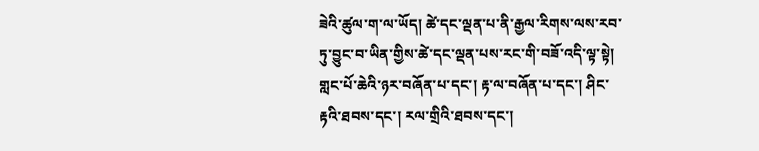ཟེའི་ཚུལ་ག་ལ་ཡོད། ཚེ་དང་ལྡན་པ་ནི་རྒྱལ་རིགས་ལས་རབ་ཏུ་བྱུང་བ་ཡིན་གྱིས་ཚེ་དང་ལྡན་པས་རང་གི་བཟོ་འདི་ལྟ་སྟེ། གླང་པོ་ཆེའི་ཉར་བཞོན་པ་དང་། རྟ་ལ་བཞོན་པ་དང་། ཤིང་རྟའི་ཐབས་དང་། རལ་གྲིའི་ཐབས་དང་།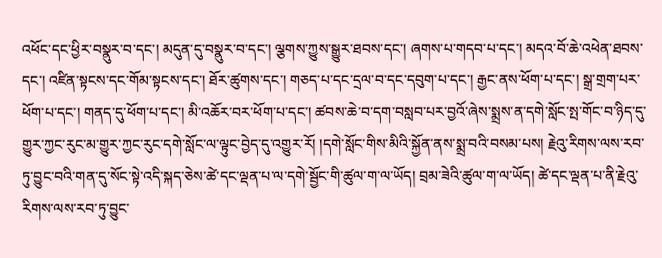འཕོང་དང་ཕྱིར་བསྣུར་བ་དང་། མདུན་དུ་བསྣུར་བ་དང་། ལྕགས་ཀྱུས་སྒྱུར་ཐབས་དང་། ཞགས་པ་གདབ་པ་དང་། མདའ་བོ་ཆེ་འཕེན་ཐབས་དང་། འཛིན་སྟངས་དང་གོམ་སྟངས་དང་། ཐོར་ཚུགས་དང་། གཅད་པ་དང་དྲལ་བ་དང་དབུག་པ་དང་། རྒྱང་ནས་ཕོག་པ་དང་། སྒྲ་གྲག་པར་ཕོག་པ་དང་། གནད་དུ་ཕོག་པ་དང་། མི་འཆོར་བར་ཕོག་པ་དང་། ཚབས་ཆེ་བ་དག་བསླབ་པར་བྱའོ་ཞེས་སྨྲས་ན་དགེ་སློང་སྤ་གོང་བ་ཉིད་དུ་གྱུར་ཀྱང་རུང་མ་གྱུར་ཀྱང་རུང་དགེ་སློང་ལ་ལྟུང་བྱེད་དུ་འགྱུར་རོ། །དགེ་སློང་གིས་མིའི་སྐྱོན་ནས་སྨྲ་བའི་བསམ་པས། རྗེའུ་རིགས་ལས་རབ་ཏུ་བྱུང་བའི་གན་དུ་སོང་སྟེ་འདི་སྐད་ཅེས་ཚེ་དང་ལྡན་པ་ལ་དགེ་སྦྱོང་གི་ཚུལ་ག་ལ་ཡོད། བྲམ་ཟེའི་ཚུལ་ག་ལ་ཡོད། ཚེ་དང་ལྡན་པ་ནི་རྗེའུ་རིགས་ལས་རབ་ཏུ་བྱུང་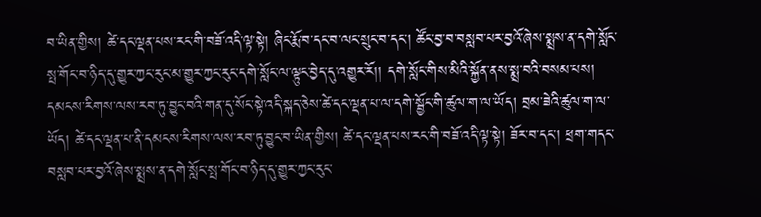བ་ཡིན་གྱིས། ཚེ་དང་ལྡན་པས་རང་གི་བཟོ་འདི་ལྟ་སྟེ། ཞིང་རྨོ་བ་དང་བ་ལང་སྲུང་བ་དང་། ཚོང་བྱ་བ་བསླབ་པར་བྱའོ་ཞེས་སྨྲས་ན་དགེ་སློང་སྤ་གོང་བ་ཉིད་དུ་གྱུར་ཀྱང་རུང་མ་གྱུར་ཀྱང་རུང་དགེ་སློང་ལ་ལྟུང་བྱེད་དུ་འགྱུར་རོ།། དགེ་སློང་གིས་མིའི་སྐྱོན་ནས་སྨྲ་བའི་བསམ་པས། དམངས་རིགས་ལས་རབ་ཏུ་བྱུང་བའི་གན་དུ་སོང་སྟེ་འདི་སྐད་ཅེས་ཚེ་དང་ལྡན་པ་ལ་དགེ་སྦྱོང་གི་ཚུལ་ག་ལ་ཡོད། བྲམ་ཟེའི་ཚུལ་ག་ལ་ཡོད། ཚེ་དང་ལྡན་པ་ནི་དམངས་རིགས་ལས་རབ་ཏུ་བྱུང་བ་ཡིན་གྱིས། ཚེ་དང་ལྡན་པས་རང་གི་བཟོ་འདི་ལྟ་སྟེ། ཟོར་བ་དང་། ཕྲག་གདང་བསླབ་པར་བྱའོ་ཞེས་སྨྲས་ན་དགེ་སློང་སྤ་གོང་བ་ཉིད་དུ་གྱུར་ཀྱང་རུང་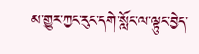མ་གྱུར་ཀྱང་རུང་དགེ་སློང་ལ་ལྟུང་བྱེད་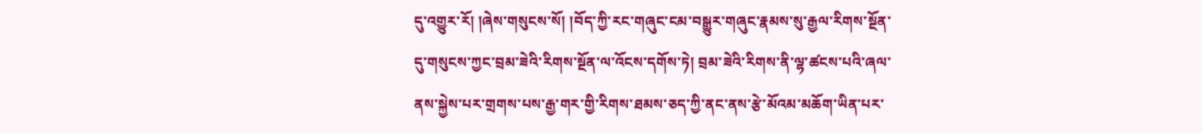དུ་འགྱུར་རོ། །ཞེས་གསུངས་སོ། །བོད་ཀྱི་རང་གཞུང་ངམ་བསྒྱུར་གཞུང་རྣམས་སུ་རྒྱལ་རིགས་སྔོན་དུ་གསུངས་ཀྱང་བྲམ་ཟེའི་རིགས་སྔོན་ལ་འོངས་དགོས་ཏེ། བྲམ་ཟེའི་རིགས་ནི་ལྷ་ཚངས་པའི་ཞལ་ནས་སྐྱེས་པར་གྲགས་པས་རྒྱ་གར་གྱི་རིགས་ཐམས་ཅད་ཀྱི་ནང་ནས་རྩེ་མོའམ་མཆོག་ཡིན་པར་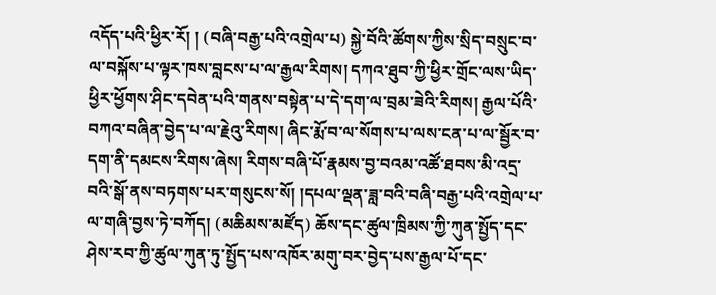འདོད་པའི་ཕྱིར་རོ། ། (བཞི་བརྒྱ་པའི་འགྲེལ་པ) སྐྱེ་བོའི་ཚོགས་ཀྱིས་སྲིད་བསྲུང་བ་ལ་བསྐོས་པ་ལྟར་ཁས་བླངས་པ་ལ་རྒྱལ་རིགས། དཀའ་ཐུབ་ཀྱི་ཕྱིར་གྲོང་ལས་ཡིད་ཕྱིར་ཕྱོགས་ཤིང་དབེན་པའི་གནས་བསྟེན་པ་དེ་དག་ལ་བྲམ་ཟེའི་རིགས། རྒྱལ་པོའི་བཀའ་བཞིན་བྱེད་པ་ལ་རྗེའུ་རིགས། ཞིང་རྨོ་བ་ལ་སོགས་པ་ལས་ངན་པ་ལ་སྦྱོར་བ་དག་ནི་དམངས་རིགས་ཞེས། རིགས་བཞི་པོ་རྣམས་བྱ་བའམ་འཚོ་ཐབས་མི་འདྲ་བའི་སྒོ་ནས་བཏགས་པར་གསུངས་སོ། །དཔལ་ལྡན་ཟླ་བའི་བཞི་བརྒྱ་པའི་འགྲེལ་པ་ལ་གཞི་བྱས་ཏེ་བཀོད། (མཆིམས་མཛོད) ཆོས་དང་ཚུལ་ཁྲིམས་ཀྱི་ཀུན་སྤྱོད་དང་ཤེས་རབ་ཀྱི་ཚུལ་ཀུན་ཏུ་སྤྱོད་པས་འཁོར་མགུ་བར་བྱེད་པས་རྒྱལ་པོ་དང་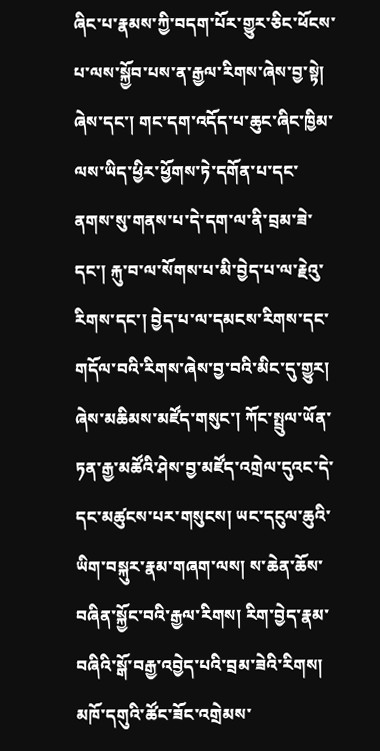ཞིང་པ་རྣམས་ཀྱི་བདག་པོར་གྱུར་ཅིང་ཕོངས་པ་ལས་སྐྱོབ་པས་ན་རྒྱལ་རིགས་ཞེས་བྱ་སྟེ། ཞེས་དང་། གང་དག་འདོད་པ་ཆུང་ཞིང་ཁྱིམ་ལས་ཡིད་ཕྱིར་ཕྱོགས་ཏེ་དགོན་པ་དང་ནགས་སུ་གནས་པ་དེ་དག་ལ་ནི་བྲམ་ཟེ་དང་། རྐུ་བ་ལ་སོགས་པ་མི་བྱེད་པ་ལ་རྗེའུ་རིགས་དང་། བྱེད་པ་ལ་དམངས་རིགས་དང་གདོལ་བའི་རིགས་ཞེས་བྱ་བའི་མིང་དུ་གྱུར། ཞེས་མཆིམས་མཛོད་གསུང་། ཀོང་སྤྲུལ་ཡོན་ཏན་རྒྱ་མཚོའི་ཤེས་བྱ་མཛོད་འགྲེལ་དུའང་དེ་དང་མཚུངས་པར་གསུངས། ཡང་དངུལ་ཆུའི་ཡིག་བསྐུར་རྣམ་གཞག་ལས། ས་ཆེན་ཆོས་བཞིན་སྐྱོང་བའི་རྒྱལ་རིགས། རིག་བྱེད་རྣམ་བཞིའི་སྒོ་བརྒྱ་འབྱེད་པའི་བྲམ་ཟེའི་རིགས། མཁོ་དགུའི་ཚོང་ཟོང་འགྲེམས་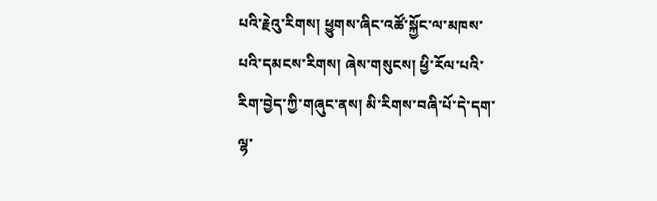པའི་རྗེའུ་རིགས། ཕྱུགས་ཞིང་འཚོ་སྐྱོང་ལ་མཁས་པའི་དམངས་རིགས། ཞེས་གསུངས། ཕྱི་རོལ་པའི་རིག་བྱེད་ཀྱི་གཞུང་ནས། མི་རིགས་བཞི་པོ་དེ་དག་ལྷ་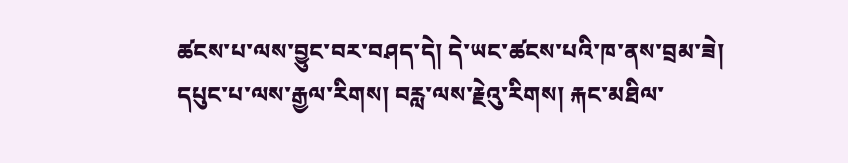ཚངས་པ་ལས་བྱུང་བར་བཤད་དེ། དེ་ཡང་ཚངས་པའི་ཁ་ནས་བྲམ་ཟེ། དཔུང་པ་ལས་རྒྱལ་རིགས། བརླ་ལས་རྗེའུ་རིགས། རྐང་མཐིལ་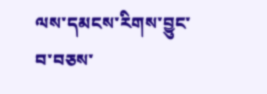ལས་དམངས་རིགས་བྱུང་བ་བཅས་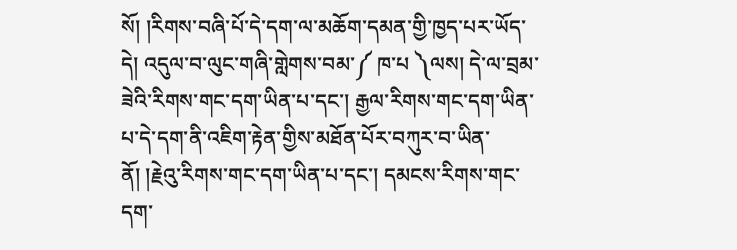སོ། །རིགས་བཞི་པོ་དེ་དག་ལ་མཆོག་དམན་གྱི་ཁྱད་པར་ཡོད་དེ། འདུལ་བ་ལུང་གཞི་གླེགས་བམ་༼ ཁ་པ ༽ལས། དེ་ལ་བྲམ་ཟེའི་རིགས་གང་དག་ཡིན་པ་དང་། རྒྱལ་རིགས་གང་དག་ཡིན་པ་དེ་དག་ནི་འཇིག་རྟེན་གྱིས་མཐོན་པོར་བཀུར་བ་ཡིན་ནོ། །རྗེའུ་རིགས་གང་དག་ཡིན་པ་དང་། དམངས་རིགས་གང་དག་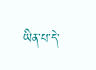ཡིན་པ་དེ་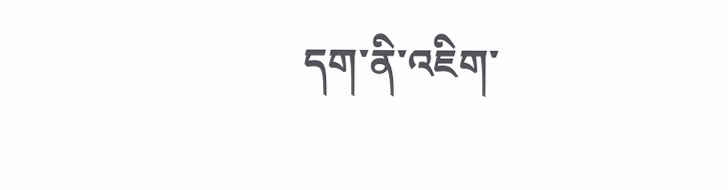དག་ནི་འཇིག་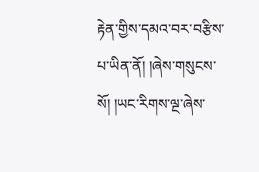རྟེན་གྱིས་དམའ་བར་བརྩིས་པ་ཡིན་ནོ། །ཞེས་གསུངས་སོ། །ཡང་རིགས་ལྔ་ཞེས་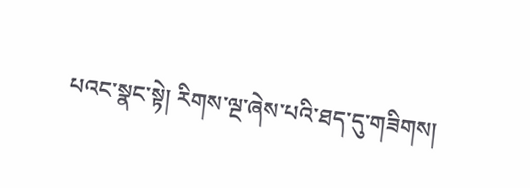པའང་སྣང་སྟེ། རིགས་ལྔ་ཞེས་པའི་ཐད་དུ་གཟིགས།